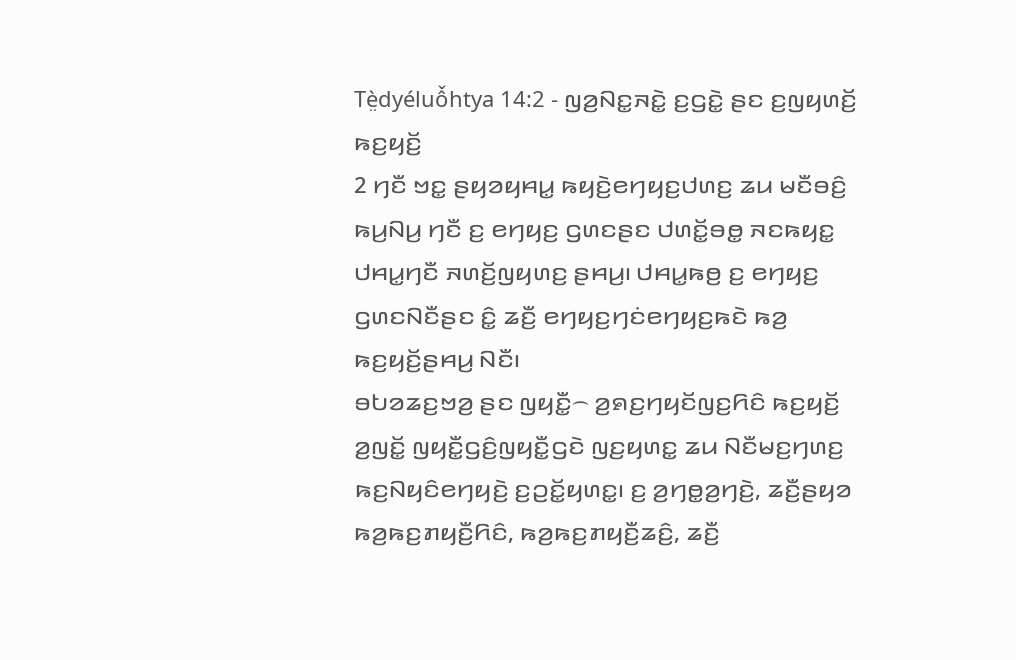Tè̤dyéluô̌htya 14:2 - ꤜꤤ꤬ꤡꤢ꤭ꤏꤢꤧ꤭ ꤢ꤬ꤞꤢꤧ꤭ ꤔꤢ ꤢ꤬ꤜꤟꤛꤢꤩ꤬ ꤒꤢ꤬ꤟꤢꤩ꤬
2 ꤚꤢꤪ ꤠꤢ꤭ ꤔꤟꤤꤟꤌꤣ꤭ ꤒꤟꤢꤧ꤬ꤕꤚꤟꤢ꤬ꤓꤛꤢ꤬ ꤘꤣ ꤗꤢꤪꤋꤢꤨ꤬ ꤒꤣ꤬ꤡꤣ꤬ ꤚꤢꤪ ꤢ꤬ ꤕꤚꤟꤢ꤬ ꤞꤛꤢꤔꤢ ꤓꤛꤢꤩ꤭ꤋꤥ꤭ ꤏꤢꤒꤟꤢ꤭ ꤓꤌꤣ꤭ꤚꤢꤪ ꤏꤛꤢꤩ꤬ꤜꤟꤛꤢ꤬ ꤔꤌꤣ꤬꤯ ꤓꤌꤣ꤭ꤒꤥ꤬ ꤢ꤬ ꤕꤚꤟꤢ꤬ ꤞꤛꤢꤡꤢꤪꤔꤢ ꤢꤨ꤭ ꤘꤢꤪ꤬ ꤕꤚꤟꤢ꤬ꤚꤢꤦꤕꤚꤟꤢ꤬ꤒꤢꤧ ꤒꤤ꤬ ꤒꤢ꤬ꤟꤢꤩ꤬ꤔꤌꤣ꤬ ꤡꤢꤪ꤯
ꤋꤝꤤꤘꤢ꤬ꤠꤤ꤬ ꤔꤢ ꤜꤟꤢꤪ꤭꤮ ꤤ꤬ꤎꤢ꤬ꤚꤟꤢꤩꤜꤢ꤬ꤖꤢꤨ ꤒꤢ꤬ꤟꤢꤩ꤬ ꤤ꤬ꤜꤢꤩ꤭ ꤜꤟꤢꤪ꤭ꤞꤢꤨ꤬ꤜꤟꤢꤪ꤭ꤞꤢꤧ ꤜꤢ꤬ꤟꤛꤢ꤭ ꤘꤣ ꤡꤢꤪꤗꤢ꤬ꤚꤛꤢ꤬ ꤒꤢ꤬ꤡꤟꤢꤨꤕꤚꤟꤢꤧ꤬ ꤢ꤬ꤑꤢꤩ꤭ꤟꤛꤢ꤭꤯ ꤢ꤬ ꤤ꤬ꤚꤥ꤭ꤤ꤬ꤚꤢꤧ꤬, ꤘꤢꤪ꤬ꤔꤟꤤ ꤒꤤ꤬ꤒꤢ꤬ꤊꤟꤢꤪ꤬ꤖꤢꤨ, ꤒꤤ꤬ꤒꤢ꤬ꤊꤟꤢꤪ꤬ꤘꤢꤨ꤬, ꤘꤢꤪ꤬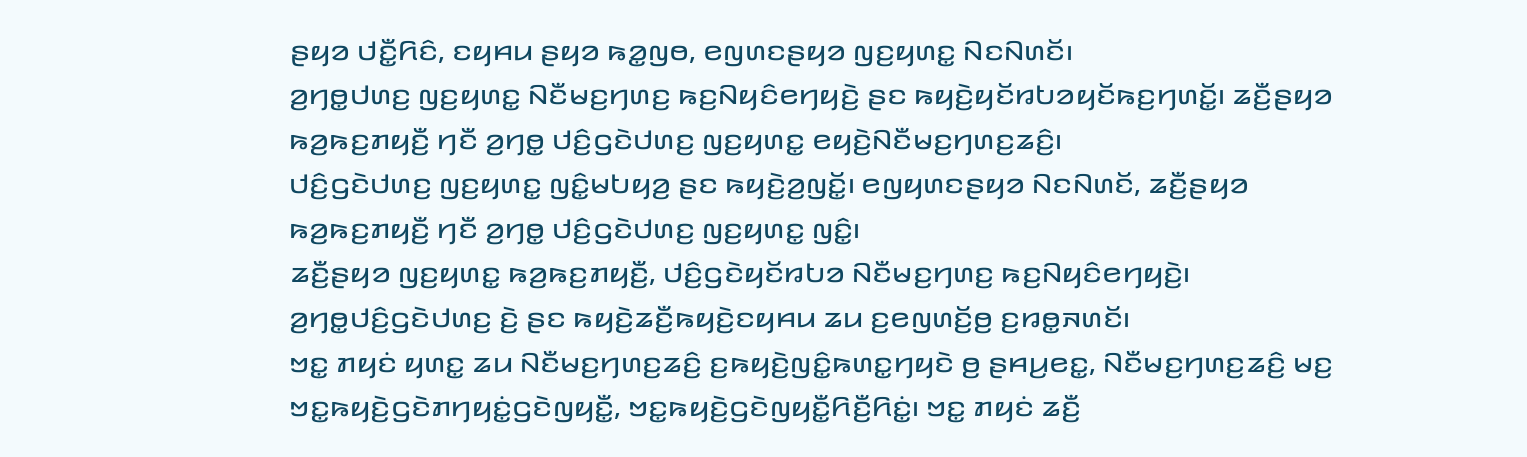ꤔꤟꤤ ꤓꤢꤪ꤭ꤖꤢꤨ, ꤢꤟꤌꤣ ꤔꤟꤤ ꤒꤤ꤭ꤜꤥ, ꤕꤜꤛꤢꤔꤟꤤ ꤜꤢ꤬ꤟꤛꤢ꤭ ꤡꤢꤡꤛꤢꤩ꤯
ꤤ꤬ꤚꤥ꤭ꤓꤛꤢ꤬ ꤜꤢ꤬ꤟꤛꤢ꤭ ꤡꤢꤪꤗꤢ꤬ꤚꤛꤢ꤬ ꤒꤢ꤬ꤡꤟꤢꤨꤕꤚꤟꤢꤧ꤬ ꤔꤢ ꤒꤟꤢꤧ꤬ꤟꤢꤩꤙꤝꤤꤟꤢꤩꤒꤢ꤬ꤚꤛꤢꤩ꤭꤯ ꤘꤢꤪ꤬ꤔꤟꤤ ꤒꤤ꤬ꤒꤢ꤬ꤊꤟꤢꤪ꤬ ꤚꤢꤪ ꤤ꤬ꤚꤥ꤭ ꤓꤢꤨ꤬ꤞꤢꤧꤓꤛꤢ꤬ ꤜꤢ꤬ꤟꤛꤢ꤭ ꤕꤟꤢꤧ꤬ꤡꤢꤪꤗꤢ꤬ꤚꤛꤢ꤬ꤘꤢꤨ꤬꤯
ꤓꤢꤨ꤬ꤞꤢꤧꤓꤛꤢ꤬ ꤜꤢ꤬ꤟꤛꤢ꤭ ꤜꤢꤨ꤭ꤗꤝꤟꤤ꤬ ꤔꤢ ꤒꤟꤢꤧ꤬ꤤ꤬ꤜꤢꤩ꤭꤯ ꤕꤜꤟꤛꤢꤔꤟꤤ ꤡꤢꤡꤛꤢꤩ, ꤘꤢꤪ꤬ꤔꤟꤤ ꤒꤤ꤬ꤒꤢ꤬ꤊꤟꤢꤪ꤬ ꤚꤢꤪ ꤤ꤬ꤚꤥ꤭ ꤓꤢꤨ꤬ꤞꤢꤧꤓꤛꤢ꤬ ꤜꤢ꤬ꤟꤛꤢ꤭ ꤜꤢꤨ꤭꤯
ꤘꤢꤪ꤬ꤔꤟꤤ ꤜꤢ꤬ꤟꤛꤢ꤭ ꤒꤤ꤬ꤒꤢ꤬ꤊꤟꤢꤪ꤬, ꤓꤢꤨ꤬ꤞꤢꤧꤟꤢꤩꤙꤝꤤ ꤡꤢꤪꤗꤢ꤬ꤚꤛꤢ꤬ ꤒꤢ꤬ꤡꤟꤢꤨꤕꤚꤟꤢꤧ꤬꤯ ꤤ꤬ꤚꤥ꤭ꤓꤢꤨ꤬ꤞꤢꤧꤓꤛꤢ꤬ ꤢꤧ꤬ ꤔꤢ ꤒꤟꤢꤧ꤬ꤘꤢꤪ꤬ꤒꤟꤢꤧ꤬ꤢꤟꤌꤣ ꤘꤣ ꤢ꤬ꤕꤜꤛꤢꤩ꤬ꤥ꤬ ꤢ꤬ꤙꤥ꤭ꤏꤛꤢꤩ꤯
ꤠꤢ꤭ ꤊꤟꤢꤦ ꤟꤛꤢ꤭ ꤘꤣ ꤡꤢꤪꤗꤢ꤬ꤚꤛꤢ꤬ꤘꤢꤨ꤬ ꤢ꤬ꤒꤟꤢꤧ꤬ꤜꤢꤨ꤭ꤒꤛꤢ꤭ꤚꤟꤢꤧ ꤥ꤬ ꤔꤌꤣ꤬ꤕꤢ꤭, ꤡꤢꤪꤗꤢ꤬ꤚꤛꤢ꤬ꤘꤢꤨ꤬ ꤗꤢ꤬ ꤠꤢ꤭ꤒꤟꤢꤧ꤬ꤞꤢꤧꤊꤚꤟꤢꤦ꤭ꤞꤢꤧꤜꤟꤢꤪ꤭, ꤠꤢ꤭ꤒꤟꤢꤧ꤬ꤞꤢꤧꤜꤟꤢꤪ꤭ꤖꤢꤪ꤬ꤖꤢꤦ꤭꤯ ꤠꤢ꤭ ꤊꤟꤢꤦ ꤘꤢꤪ꤬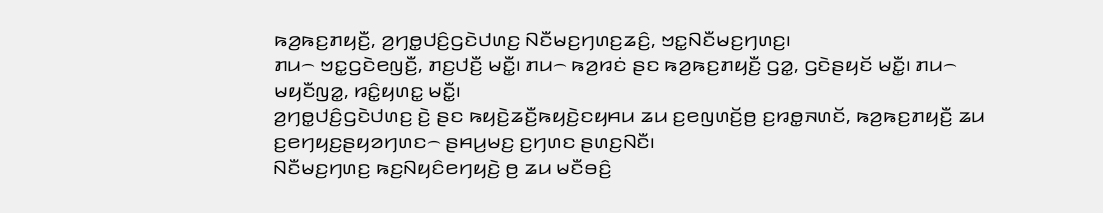ꤒꤤ꤬ꤒꤢ꤬ꤊꤟꤢꤪ꤬, ꤤ꤬ꤚꤥ꤭ꤓꤢꤨ꤬ꤞꤢꤧꤓꤛꤢ꤬ ꤡꤢꤪꤗꤢ꤬ꤚꤛꤢ꤬ꤘꤢꤨ꤬, ꤠꤢ꤭ꤡꤢꤪꤗꤢ꤬ꤚꤛꤢ꤬꤯
ꤊꤣ꤮ ꤠꤢ꤭ꤞꤢꤧꤕꤜꤢꤪ꤬, ꤊꤢ꤬ꤓꤢꤪ꤬ ꤗꤢꤪ꤭꤯ ꤊꤣ꤮ ꤒꤤ꤬ꤙꤢꤦ ꤔꤢ ꤒꤤ꤬ꤒꤢ꤬ꤊꤟꤢꤪ꤬ ꤞꤤ꤭, ꤞꤢꤧꤔꤟꤢꤩ ꤗꤢꤪ꤭꤯ ꤊꤣ꤮ ꤗꤟꤢꤪꤜꤤ꤭, ꤙꤢꤨ꤭ꤟꤛꤢ꤭ ꤗꤢꤪ꤭꤯
ꤤ꤬ꤚꤥ꤭ꤓꤢꤨ꤬ꤞꤢꤧꤓꤛꤢ꤬ ꤢꤧ꤬ ꤔꤢ ꤒꤟꤢꤧ꤬ꤘꤢꤪ꤬ꤒꤟꤢꤧ꤬ꤢꤟꤌꤣ ꤘꤣ ꤢ꤬ꤕꤜꤛꤢꤩ꤬ꤥ꤬ ꤢ꤬ꤙꤥ꤭ꤏꤛꤢꤩ, ꤒꤤ꤬ꤒꤢ꤬ꤊꤟꤢꤪ꤬ ꤘꤣ ꤢ꤬ꤕꤚꤟꤢ꤬ꤔꤟꤤꤚꤛꤢ꤮ ꤔꤌꤣ꤬ꤗꤢ꤬ ꤢ꤬ꤚꤛꤢ ꤔꤛꤢ꤬ꤡꤢꤪ꤯
ꤡꤢꤪꤗꤢ꤬ꤚꤛꤢ꤬ ꤒꤢ꤬ꤡꤟꤢꤨꤕꤚꤟꤢꤧ꤬ ꤥ꤬ ꤘꤣ ꤗꤢꤪꤋꤢꤨ꤬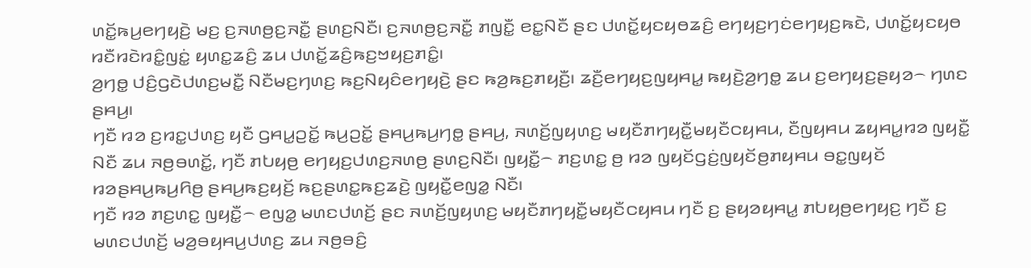ꤛꤢꤩ꤭ꤒꤣ꤬ꤕꤚꤟꤢꤧ꤬ ꤗꤢ꤬ ꤢ꤬ꤏꤛꤥ꤬ꤢ꤬ꤏꤢꤪ꤭ ꤔꤛꤢ꤬ꤡꤢꤪ꤯ ꤢ꤬ꤏꤛꤥ꤬ꤢ꤬ꤏꤢꤪ꤭ ꤊꤜꤢꤪ꤭ ꤕꤢ꤭ꤡꤢꤪ ꤔꤢ ꤓꤛꤢꤩ꤭ꤟꤢꤟꤥꤘꤢꤨ꤬ ꤕꤚꤟꤢ꤬ꤚꤢꤦꤕꤚꤟꤢ꤬ꤒꤢꤧ, ꤓꤛꤢꤩ꤭ꤟꤢꤟꤥ ꤙꤢꤪꤙꤢꤧꤙꤢꤨ꤭ꤜꤢꤦ꤭ ꤟꤛꤢ꤭ꤘꤢꤨ꤬ ꤘꤣ ꤓꤛꤢꤩ꤭ꤘꤢꤨ꤬ꤒꤢ꤬ꤠꤟꤢ꤬ꤊꤢꤨ꤭꤯
ꤤ꤬ꤚꤥ꤭ ꤓꤢꤨ꤬ꤞꤢꤧꤓꤛꤢ꤬ꤗꤢꤪ꤭ ꤡꤢꤪꤗꤢ꤬ꤚꤛꤢ꤬ ꤒꤢ꤬ꤡꤟꤢꤨꤕꤚꤟꤢꤧ꤬ ꤔꤢ ꤒꤤ꤬ꤒꤢ꤬ꤊꤟꤢꤪ꤬꤯ ꤘꤢꤪ꤬ꤕꤚꤟꤢ꤬ꤜꤟꤌꤣ꤭ ꤒꤟꤢꤧ꤬ꤤ꤬ꤚꤥ꤭ ꤘꤣ ꤢ꤬ꤕꤚꤟꤢ꤬ꤔꤟꤤ꤮ ꤚꤛꤢ ꤔꤌꤣ꤬꤯
ꤚꤢꤪ ꤙꤤ ꤢ꤬ꤙꤢ꤭ꤓꤛꤢ꤬ ꤟꤢꤪ ꤞꤌꤣ꤭ꤑꤢꤩ꤭ ꤒꤣ꤬ꤑꤢꤩ꤭ ꤔꤌꤣ꤬ꤒꤣ꤬ꤚꤥ꤭ ꤔꤌꤣ꤬, ꤏꤛꤢꤩ꤬ꤜꤟꤛꤢ꤬ ꤗꤟꤢꤪꤊꤚꤟꤢꤪ꤭ꤗꤟꤢꤪꤍꤟꤌꤣ, ꤢꤪꤜꤟꤌꤣ ꤘꤟꤌꤣ꤭ꤙꤤ ꤜꤟꤢꤪ꤭ ꤡꤢꤪ ꤘꤣ ꤏꤥ꤬ꤋꤛꤢꤩ꤭, ꤚꤢꤪ ꤊꤝꤟꤥ꤬ ꤕꤚꤟꤢ꤬ꤓꤛꤢ꤬ꤏꤛꤥ꤬ ꤔꤛꤢ꤬ꤡꤢꤪ꤯ ꤜꤟꤢꤪ꤭꤮ ꤊꤢ꤬ꤛꤢ꤭ ꤥ꤬ ꤙꤤ ꤜꤟꤢꤩꤞꤢꤦ꤬ꤜꤟꤢꤩꤥ꤬ꤊꤟꤌꤣ ꤋꤢ꤭ꤜꤟꤢꤩ ꤙꤤꤔꤌꤣ꤬ꤒꤣ꤬ꤖꤥ꤬ ꤔꤌꤣ꤬ꤒꤢ꤬ꤟꤢꤩ꤬ ꤒꤢ꤬ꤔꤛꤢ꤭ꤒꤢ꤬ꤘꤢꤧ꤬ ꤜꤟꤢꤪ꤭ꤕꤜꤤ꤭ ꤡꤢꤪ꤯
ꤚꤢꤪ ꤙꤤ ꤊꤢ꤬ꤛꤢ꤭ ꤜꤟꤢꤪ꤭꤮ ꤕꤜꤤ꤭ ꤗꤛꤢꤓꤛꤢꤩ꤬ ꤔꤢ ꤏꤛꤢꤩ꤬ꤜꤟꤛꤢ꤬ ꤗꤟꤢꤪꤊꤚꤟꤢꤪ꤭ꤗꤟꤢꤪꤍꤟꤌꤣ ꤚꤢꤪ ꤢ꤬ ꤔꤟꤤꤟꤌꤣ꤭ ꤊꤝꤟꤥ꤬ꤕꤚꤟꤢ꤬ ꤚꤢꤪ ꤢ꤬ ꤗꤛꤢꤓꤛꤢꤩ꤬ ꤗꤤ꤬ꤋꤟꤌꤣ꤬ꤓꤛꤢ꤬ ꤘꤣ ꤏꤥ꤬ꤋꤢꤨ꤬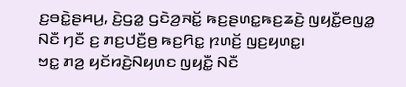ꤢ꤬ꤋꤢꤧ꤭ꤔꤌꤣ꤬, ꤢꤧ꤬ꤞꤤ꤭ ꤞꤢꤧꤤ꤬ꤏꤢꤩ꤭ ꤒꤢ꤬ꤔꤛꤢ꤭ꤒꤢ꤬ꤘꤢꤧ꤬ ꤜꤟꤢꤪ꤭ꤕꤜꤤ꤭ ꤡꤢꤪ ꤚꤢꤪ ꤢ꤬ ꤊꤢ꤬ꤓꤢꤪ꤬ꤥ꤬ ꤒꤢ꤬ꤖꤢ꤭ ꤐꤛꤢꤩ꤬ ꤜꤢ꤬ꤟꤛꤢ꤭꤯
ꤠꤢ꤭ ꤊꤤ꤬ ꤟꤢꤩꤙꤢꤧ꤬ꤡꤟꤛꤢ ꤜꤟꤢꤪ꤭ ꤡꤢꤪ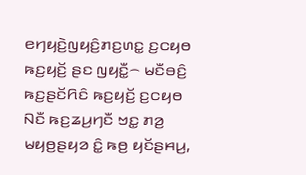ꤕꤚꤟꤢꤧ꤬ꤜꤟꤢꤨ꤬ꤊꤢ꤬ꤛꤢ꤭ ꤢ꤬ꤍꤟꤥ ꤒꤢ꤬ꤟꤢꤩ꤬ ꤔꤢ ꤜꤟꤢꤪ꤭꤮ ꤗꤢꤪꤋꤢꤨ꤬ ꤒꤢ꤬ꤔꤢꤩꤖꤢꤨ ꤒꤢ꤬ꤟꤢꤩ꤬ ꤢ꤬ꤍꤟꤥ ꤡꤢꤪ ꤒꤢ꤬ꤘꤣ꤬ꤚꤢꤪ ꤠꤢ꤭ ꤊꤤ꤬ ꤗꤟꤥ꤬ꤔꤟꤤ ꤢꤨ꤭ ꤒꤥ꤬ ꤟꤢꤩꤔꤌꤣ꤬,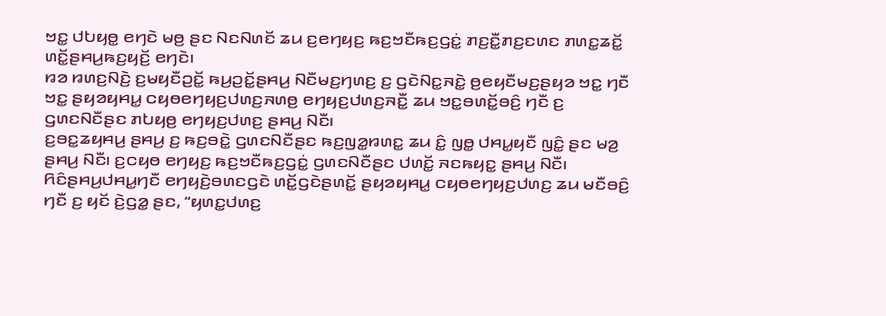ꤠꤢ꤭ ꤓꤝꤟꤥ꤭ ꤕꤚꤢꤧ ꤗꤥ꤬ ꤔꤢ ꤡꤢꤡꤛꤢꤩ ꤘꤣ ꤢ꤬ꤕꤚꤟꤢ꤬ ꤒꤢ꤬ꤠꤢꤪꤒꤢ꤬ꤞꤢꤦ꤭ ꤊꤢ꤬ꤢꤪ꤭ꤊꤢ꤬ꤢꤛꤢ ꤊꤛꤢ꤭ꤘꤢꤩ꤭ ꤛꤢꤩ꤭ꤔꤌꤣ꤬ꤒꤢ꤬ꤟꤢꤩ꤬ ꤕꤚꤢꤧ꤯
ꤙꤤ ꤙꤛꤢ꤬ꤡꤢꤧ꤬ ꤢ꤬ꤗꤟꤢꤪꤑꤢꤩ꤭ ꤒꤣ꤬ꤑꤢꤩ꤭ꤔꤌꤣ꤬ ꤡꤢꤪꤗꤢ꤬ꤚꤛꤢ꤬ ꤢ꤬ ꤞꤢꤧꤡꤢ꤭ꤏꤢꤧ꤭ ꤥ꤬ꤕꤟꤢꤪꤗꤢ꤬ꤔꤟꤤ ꤠꤢ꤭ ꤚꤢꤪ ꤠꤢ꤭ ꤔꤟꤤꤟꤌꤣ꤭ ꤍꤟꤥꤕꤚꤟꤢ꤬ꤓꤛꤢ꤬ꤏꤛꤥ꤬ ꤕꤚꤟꤢ꤬ꤓꤛꤢ꤬ꤏꤢꤪ꤭ ꤘꤣ ꤠꤢ꤭ꤋꤛꤢꤩ꤭ꤋꤢꤨ꤬ ꤚꤢꤪ ꤢ꤬ ꤞꤛꤢꤡꤢꤪꤔꤢ ꤊꤝꤟꤥ꤬ ꤕꤚꤟꤢ꤬ꤓꤛꤢ꤬ ꤔꤌꤣ꤬ ꤡꤢꤪ꤯
ꤢ꤬ꤋꤢ꤭ꤘꤟꤌꤣ꤬ ꤔꤌꤣ꤬ ꤢ꤬ ꤒꤢ꤬ꤋꤢꤧ꤭ ꤞꤛꤢꤡꤢꤪꤔꤢ ꤒꤢ꤬ꤜꤤ꤭ꤙꤛꤢ꤭ ꤘꤣ ꤢꤨ꤭ ꤜꤥ꤭ ꤓꤌꤣ꤭ꤟꤢꤪ ꤜꤢꤨ꤭ ꤔꤢ ꤗꤤ꤬ ꤔꤌꤣ꤬ ꤡꤢꤪ꤯ ꤢ꤬ꤍꤟꤥ ꤕꤚꤟꤢ꤬ ꤒꤢ꤬ꤠꤢꤪꤒꤢ꤬ꤞꤢꤦ꤭ ꤞꤛꤢꤡꤢꤪꤔꤢ ꤓꤛꤢꤩ꤭ ꤏꤢꤒꤟꤢ꤭ ꤔꤌꤣ꤬ ꤡꤢꤪ꤯
ꤖꤢꤨꤔꤌꤣ꤬ꤓꤌꤣ꤭ꤚꤢꤪ ꤕꤚꤟꤢꤧ꤬ꤋꤛꤢꤞꤢꤧ ꤛꤢꤩ꤭ꤞꤢꤧꤔꤛꤢꤩ꤭ ꤔꤟꤤꤟꤌꤣ꤭ ꤍꤟꤥꤕꤚꤟꤢ꤬ꤓꤛꤢ꤬ ꤘꤣ ꤗꤢꤪꤋꤢꤨ꤬ ꤚꤢꤪ ꤢ꤬ ꤟꤢꤩ ꤢꤧ꤬ꤞꤤ꤭ ꤔꤢ, “ꤟꤛꤢ꤭ꤓꤛꤢ꤬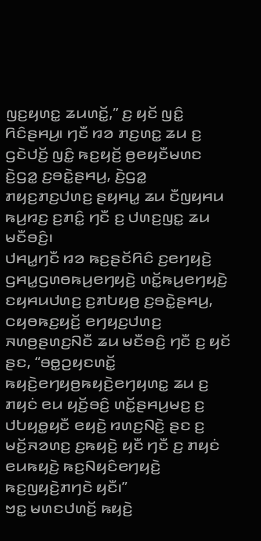ꤜꤢ꤬ꤟꤛꤢ꤭ ꤘꤣꤛꤢꤩ꤭,” ꤢ꤬ ꤟꤢꤩ ꤜꤢꤨ꤭ ꤖꤢꤨꤔꤌꤣ꤬꤯ ꤚꤢꤪ ꤙꤤ ꤊꤢ꤬ꤛꤢ꤭ ꤘꤣ ꤢ꤬ ꤞꤢꤧꤓꤢꤩ꤬ ꤜꤢꤨ꤭ ꤒꤢ꤬ꤟꤢꤩ꤬ ꤥ꤬ꤕꤟꤢꤪꤗꤛꤢ ꤢꤧ꤬ꤞꤤ꤭ ꤢ꤬ꤋꤢꤧ꤭ꤔꤌꤣ꤬, ꤢꤧ꤬ꤞꤤ꤭ ꤊꤟꤢ꤬ꤊꤢ꤬ꤓꤛꤢ꤬ ꤔꤟꤌꤣ꤭ ꤘꤣ ꤢꤪꤜꤟꤌꤣ ꤒꤣ꤬ꤙꤢ꤬ ꤢ꤬ꤊꤢꤨ꤭ ꤚꤢꤪ ꤢ꤬ ꤓꤛꤢ꤬ꤜꤢ꤭ ꤘꤣ ꤗꤢꤪꤋꤢꤨ꤬꤯
ꤓꤌꤣ꤭ꤚꤢꤪ ꤙꤤ ꤒꤢ꤬ꤔꤢꤩꤖꤢꤨ ꤢ꤬ꤕꤚꤟꤢꤧ꤬ ꤞꤌꤣ꤭ꤞꤛꤥꤒꤣ꤬ꤕꤚꤟꤢꤧ꤬ ꤛꤢꤩ꤭ꤒꤣ꤬ꤕꤚꤟꤢꤧ꤬ ꤢꤟꤌꤣꤓꤛꤢ꤬ ꤢ꤬ꤊꤝꤟꤥ꤬ ꤢ꤬ꤋꤢꤧ꤭ꤔꤌꤣ꤬, ꤍꤟꤥꤒꤢ꤬ꤟꤢꤩ꤬ ꤕꤚꤟꤢ꤬ꤓꤛꤢ꤬ ꤏꤛꤥ꤬ꤔꤛꤢ꤬ꤡꤢꤪ ꤘꤣ ꤗꤢꤪꤋꤢꤨ꤬ ꤚꤢꤪ ꤢ꤬ ꤟꤢꤩ ꤔꤢ, “ꤋꤥ꤭ꤑꤟꤢꤛꤢꤩ꤭ ꤒꤟꤢꤧ꤬ꤕꤚꤟꤥ꤬ꤒꤟꤢꤧ꤬ꤕꤚꤟꤛꤢ꤭ ꤘꤣ ꤢ꤬ ꤊꤟꤢꤦ ꤕꤣ ꤟꤢꤩ꤬ꤋꤢꤨ꤬ ꤛꤢꤩ꤭ꤔꤌꤣ꤬ꤗꤢ꤬ ꤢ꤬ ꤓꤝꤟꤥ꤭ꤟꤢꤪ ꤕꤟꤢꤧ꤬ ꤙꤛꤢ꤬ꤡꤢꤧ꤬ ꤔꤢ ꤢ꤬ ꤗꤢꤩ꤬ꤏꤤꤛꤢ꤬ ꤢ꤬ꤒꤟꤢꤧ꤬ ꤟꤢꤪ ꤚꤢꤪ ꤢ꤬ ꤊꤟꤢꤦ ꤕꤣꤒꤟꤢꤧ꤬ ꤒꤢ꤬ꤡꤟꤢꤨꤕꤚꤟꤢꤧ꤬ ꤒꤢ꤬ꤜꤟꤢꤧ꤬ꤊꤚꤢꤧ ꤟꤢꤪ꤯”
ꤠꤢ꤭ ꤗꤛꤢꤓꤛꤢꤩ꤬ ꤒꤟꤢꤧ꤬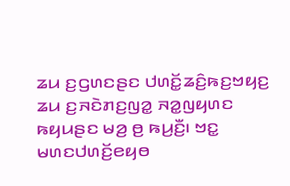ꤘꤣ ꤢ꤬ꤞꤛꤢꤔꤢ ꤓꤛꤢꤩ꤭ꤘꤢꤨ꤬ꤒꤢ꤬ꤠꤟꤢ꤬ ꤘꤣ ꤢ꤬ꤏꤢꤧꤊꤢ꤬ꤜꤤ꤭ ꤏꤤ꤭ꤜꤟꤛꤢ ꤒꤟꤣꤔꤢ ꤗꤤ꤬ ꤥ꤬ ꤒꤣ꤬ꤢꤪ꤬꤯ ꤠꤢ꤭ ꤗꤛꤢꤓꤛꤢꤩ꤬ꤕꤟꤥ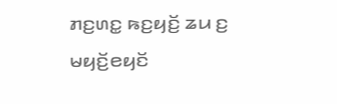ꤊꤢ꤬ꤛꤢ꤭ ꤒꤢ꤬ꤟꤢꤩ꤬ ꤘꤣ ꤢ꤬ ꤗꤟꤢꤩ꤬ꤕꤟꤢꤩ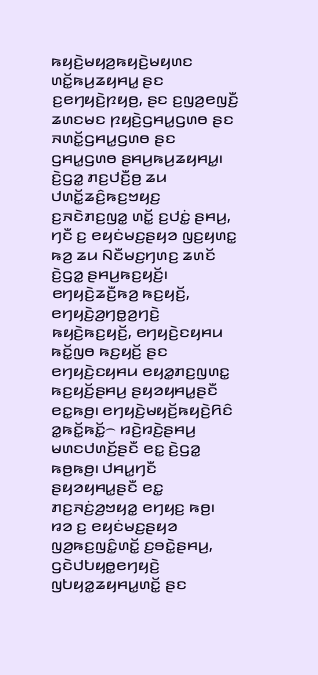ꤒꤟꤢꤧ꤬ꤗꤟꤤ꤬ꤒꤟꤢꤧ꤬ꤗꤟꤛꤢ ꤛꤢꤩ꤭ꤒꤣ꤬ꤘꤟꤌꤣ꤭ ꤔꤢ ꤢ꤬ꤕꤚꤟꤢꤧ꤬ꤐꤟꤥ꤬, ꤔꤢ ꤢ꤬ꤜꤤ꤬ꤕꤜꤢꤪ꤬ ꤘꤛꤢꤗꤢ ꤐꤟꤢꤧ꤬ꤞꤌꤣ꤭ꤞꤛꤥ ꤔꤢ ꤏꤛꤢꤩ꤭ꤞꤌꤣ꤭ꤞꤛꤥ ꤔꤢ ꤞꤌꤣ꤭ꤞꤛꤥ ꤔꤌꤣ꤬ꤒꤣ꤬ꤘꤟꤌꤣ꤭꤯ ꤢꤧ꤬ꤞꤤ꤭ ꤊꤢ꤬ꤓꤢꤪ꤬ꤥ꤬ ꤘꤣ ꤓꤛꤢꤩ꤭ꤘꤢꤨ꤬ꤒꤢ꤬ꤠꤟꤢ꤬ ꤢ꤬ꤏꤢꤧꤊꤢ꤬ꤜꤤ꤭ ꤛꤢꤩ꤭ ꤢ꤬ꤓꤢꤦ꤭ ꤔꤌꤣ꤬, ꤚꤢꤪ ꤢ꤬ ꤕꤟꤢꤦꤗꤢ꤬ꤔꤟꤤ ꤜꤢ꤬ꤟꤛꤢ꤭ ꤒꤤ꤬ ꤘꤣ ꤡꤢꤪꤗꤢ꤬ꤚꤛꤢ꤬ ꤘꤛꤢꤩ ꤢꤧ꤬ꤞꤤ꤭ ꤔꤌꤣ꤬ꤒꤢ꤬ꤟꤢꤩ꤬꤯
ꤕꤚꤟꤢꤧ꤬ꤘꤢꤪ꤬ꤒꤤ꤬ ꤒꤢ꤬ꤟꤢꤩ꤬, ꤕꤚꤟꤢꤧ꤬ꤤ꤬ꤚꤥ꤭ꤤ꤬ꤚꤢꤧ꤬ ꤒꤟꤢꤧ꤬ꤒꤢ꤬ꤟꤢꤩ꤬, ꤕꤚꤟꤢꤧ꤬ꤢꤟꤌꤣ ꤒꤢꤩ꤭ꤜꤥ ꤒꤢ꤬ꤟꤢꤩ꤬ ꤔꤢ ꤕꤚꤟꤢꤧ꤬ꤢꤟꤌꤣ ꤕꤟꤤ꤭ꤊꤢ꤬ꤜꤛꤢ꤭ ꤒꤢ꤬ꤟꤢꤩ꤬ꤔꤌꤣ꤬ ꤔꤟꤤꤟꤌꤣ꤭ꤔꤢꤪ ꤕꤢ꤭ꤒꤥ꤬꤯ ꤕꤚꤟꤢꤧ꤬ꤗꤟꤢꤩ꤬ꤒꤟꤢꤧ꤬ꤖꤢꤨ ꤤ꤭ꤒꤢꤩ꤭ꤒꤢꤩ꤭꤮ ꤙꤢꤧ꤬ꤙꤢꤧ꤬ꤔꤌꤣ꤬ ꤗꤛꤢꤓꤛꤢꤩ꤬ꤔꤢꤪ ꤕꤢ꤭ ꤢꤧ꤬ꤞꤤ꤭ ꤒꤥ꤬ꤒꤥ꤬꤯ ꤓꤌꤣ꤭ꤚꤢꤪ ꤔꤟꤤꤟꤌꤣ꤭ꤔꤢꤪ ꤕꤢ꤭ ꤊꤢ꤬ꤏꤢꤦ꤬ꤤ꤬ꤠꤟꤤ꤭ ꤕꤚꤟꤢ꤬ ꤒꤥ꤬꤯
ꤙꤤ ꤢ꤬ ꤕꤟꤢꤦꤗꤢ꤬ꤔꤟꤤ ꤜꤤ꤬ꤒꤢ꤬ꤜꤢꤨ꤭ꤛꤢꤩ꤭ ꤢ꤬ꤋꤢꤧ꤭ꤔꤌꤣ꤬, ꤞꤢꤧꤓꤝꤟꤥ꤭ꤕꤚꤟꤢꤧ꤬ ꤜꤝꤟꤤ꤭ꤘꤟꤌꤣ꤭ꤛꤢꤩ꤭ ꤔꤢ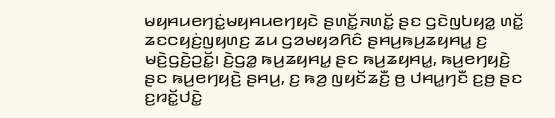ꤗꤟꤌꤣꤕꤚꤢꤦ꤭ꤗꤟꤌꤣꤕꤚꤟꤢꤧ ꤔꤛꤢꤩ꤭ꤏꤛꤢꤩ꤭ ꤔꤢ ꤞꤢꤧꤜꤝꤟꤤ꤭ ꤛꤢꤩ꤭ ꤘꤢꤍꤟꤢꤦ꤬ꤜꤟꤛꤢ꤬ ꤘꤣ ꤞꤤꤗꤟꤤꤖꤢꤨ ꤔꤌꤣ꤬ꤒꤣ꤬ꤘꤟꤌꤣ꤭ ꤢ꤬ ꤗꤢꤧ꤬ꤞꤢꤧ꤬ꤑꤢꤩ꤭꤯ ꤢꤧ꤬ꤞꤤ꤭ ꤒꤣ꤬ꤘꤟꤌꤣ꤭ ꤔꤢ ꤒꤣ꤬ꤘꤟꤌꤣ꤭, ꤒꤣ꤬ꤕꤚꤟꤢꤧ꤬ ꤔꤢ ꤒꤣ꤬ꤕꤚꤟꤢꤧ꤬ ꤔꤌꤣ꤬, ꤢ꤬ ꤒꤤ꤬ ꤜꤟꤢꤩꤘꤢꤪ꤬ ꤥ꤬ ꤓꤌꤣ꤭ꤚꤢꤪ ꤢ꤬ꤥ꤬ ꤔꤢ ꤢ꤬ꤙꤢꤩ꤭ꤓꤢꤧ꤭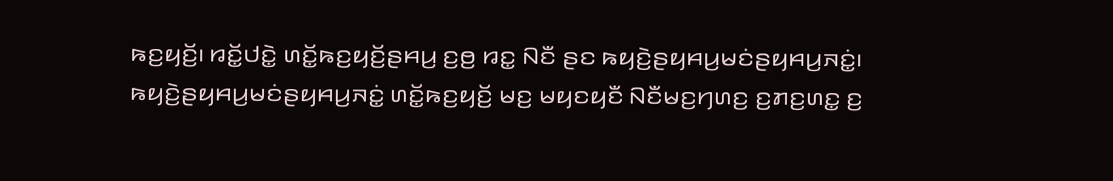ꤒꤢ꤬ꤟꤢꤩ꤬꤯ ꤙꤢꤩ꤭ꤓꤢꤧ꤭ ꤛꤢꤩ꤭ꤒꤢ꤬ꤟꤢꤩ꤬ꤔꤌꤣ꤬ ꤢ꤬ꤥ꤬ ꤙꤢ꤭ ꤡꤢꤪ ꤔꤢ ꤒꤟꤢꤧ꤬ꤔꤟꤌꤣ꤬ꤗꤢꤦꤔꤟꤌꤣ꤬ꤏꤢꤦ꤭꤯ ꤒꤟꤢꤧ꤬ꤔꤟꤌꤣ꤬ꤗꤢꤦꤔꤟꤌꤣ꤬ꤏꤢꤦ꤭ ꤛꤢꤩ꤭ꤒꤢ꤬ꤟꤢꤩ꤬ ꤗꤢ꤬ ꤗꤟꤢꤟꤢꤪ ꤡꤢꤪꤗꤢ꤬ꤚꤛꤢ꤬ ꤢ꤬ꤊꤢ꤬ꤛꤢ꤭ ꤢ꤬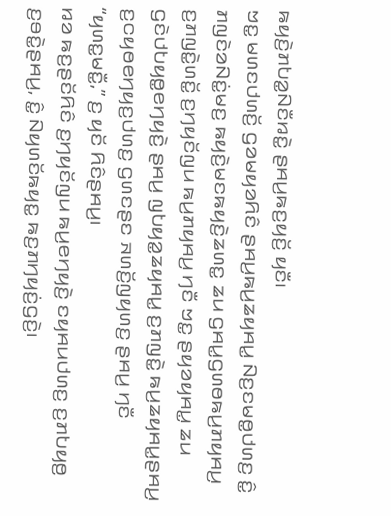ꤒꤟꤢꤧ꤬ꤊꤝꤤ꤭ꤡꤢꤪꤙꤢꤧ꤭ ꤔꤌꤣ꤬ꤒꤢ꤬ꤟꤢꤩ꤬ ꤟꤢꤪ꤯
ꤠꤢ꤭ ꤗꤛꤢꤓꤛꤢꤩ꤬ ꤞꤤꤗꤟꤤꤖꤢꤨ ꤔꤌꤣ꤬ꤒꤣ꤬ꤘꤟꤌꤣ꤭ ꤡꤢ꤬ꤢꤗꤥ꤭ꤓꤛꤢ꤬ ꤢꤨ꤭ ꤊꤜꤢꤧꤤꤡꤢꤦ꤭ꤗꤢ꤬ ꤒꤟꤢꤧ꤬ꤗꤢꤒꤟꤢꤧ꤬ꤘꤛꤢ꤭ ꤘꤣ ꤞꤌꤣ꤭ꤞꤛꤥꤒꤣ꤬ꤊꤟꤌꤣ꤬ ꤢ꤬ꤊꤜꤢꤧ꤭ꤛꤢꤩ꤭ ꤢ꤬ꤚꤟꤢꤩꤜꤣ ꤒꤣ꤬ꤊꤟꤌꤣ꤬ ꤚꤢꤪ ꤠꤢ꤭ ꤔꤟꤤꤟꤌꤣ꤭ ꤘꤣ ꤞꤢꤧꤓꤝꤟꤥ꤭ꤕꤚꤟꤢꤧ꤬ ꤔꤌꤣ꤬ ꤜꤝꤟꤤ꤭ꤘꤟꤌꤣ꤭ ꤢ꤬ꤊꤜꤢꤧ꤭ ꤒꤣ꤬ꤘꤟꤌꤣ꤭ꤔꤌꤣ꤬ ꤢ꤬ꤍꤟꤥꤕꤚꤟꤢ꤬ꤓꤛꤢ꤬ ꤞꤛꤢꤔꤢ ꤏꤛꤢꤩ꤬ꤜꤟꤛꤢ꤬ ꤔꤌꤣ꤬ ꤚꤢꤪ “ꤟꤛꤢ꤭ꤗꤢꤪ꤭,” ꤢ꤬ ꤟꤢꤩ ꤖꤢꤨꤔꤌꤣ꤬꤯
ꤙꤤ ꤒꤢ꤬ꤔꤢꤩꤖꤢꤨ ꤢ꤬ꤚꤟꤢꤩꤜꤣ ꤒꤣ꤬ꤕꤚꤟꤢꤧ꤬ ꤢꤟꤌꤣꤓꤛꤢ꤬ ꤢ꤬ꤊꤝꤟꤥ꤬ ꤢ꤬ꤋꤢꤧ꤭ꤔꤌꤣ꤬, ꤢꤨ꤭ ꤡꤟꤛꤢꤩꤒꤟꤢ꤭ ꤒꤢ꤬ꤊꤚꤟꤢꤦ꤬ꤞꤢꤧ꤬꤯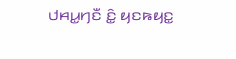ꤓꤌꤣ꤭ꤚꤢꤪ ꤢꤨ꤭ ꤟꤢꤒꤟꤢ꤭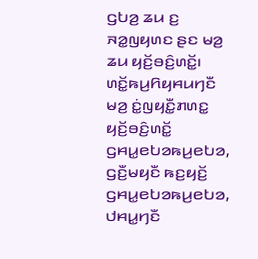ꤞꤝꤤ꤬ ꤘꤣ ꤢ꤬ ꤏꤤ꤭ꤜꤟꤛꤢ ꤔꤢ ꤗꤤ꤬ ꤘꤣ ꤟꤢꤩ꤬ꤋꤢꤨ꤬ꤛꤢꤩ꤭꤯ ꤛꤢꤩ꤭ꤒꤣ꤬ꤖꤟꤌꤣꤚꤢꤪ ꤗꤤ꤬ ꤢꤦ꤭ꤜꤟꤢꤪ꤭ꤊꤛꤢ꤭ ꤟꤢꤩ꤬ꤋꤢꤨ꤬ꤛꤢꤩ꤭ ꤞꤌꤣ꤭ꤕꤝꤤꤒꤣ꤬ꤕꤝꤤ, ꤞꤢꤪ꤬ꤗꤟꤢꤪ ꤒꤢ꤬ꤟꤢꤩ꤬ ꤞꤌꤣ꤭ꤕꤝꤤꤒꤣ꤬ꤕꤝꤤ, ꤓꤌꤣ꤭ꤚꤢꤪ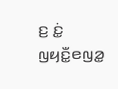ꤢ꤬ ꤢꤦ꤭ ꤜꤟꤢꤪ꤭ꤕꤜꤤ꤭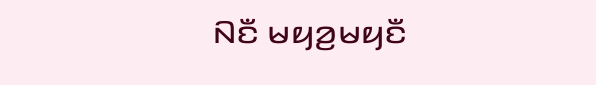ꤡꤢꤪ ꤗꤟꤤ꤬ꤗꤟꤢꤪ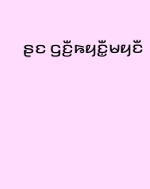ꤔꤢ ꤞꤢꤪ꤬ꤒꤟꤢꤪ꤭ꤗꤟꤢꤪ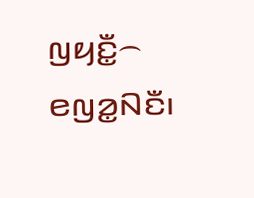ꤜꤟꤢꤪ꤭꤮ ꤕꤜꤤ꤭ꤡꤢꤪ꤯